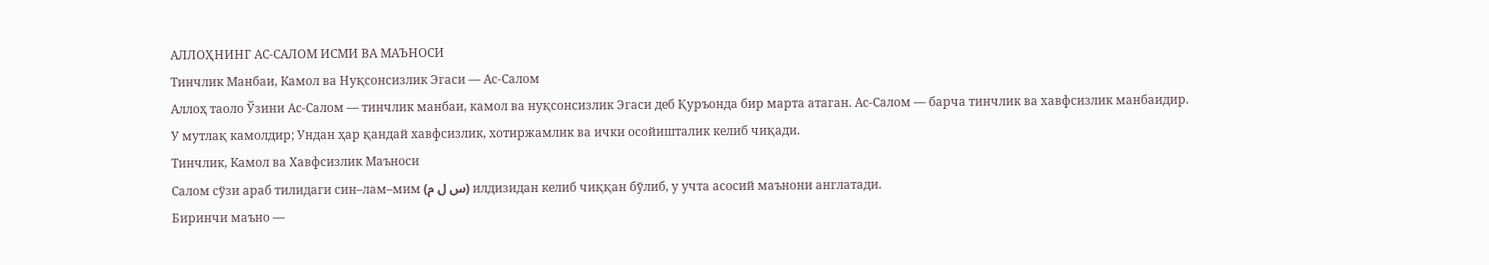АЛЛОҲНИНГ АС-САЛОМ ИСМИ ВА МАЪНОСИ
Тинчлик Манбаи, Камол ва Нуқсонсизлик Эгаси — Ас-Салом
Аллоҳ таоло Ўзини Ас-Салом — тинчлик манбаи, камол ва нуқсонсизлик Эгаси деб Қуръонда бир марта атаган. Ас-Салом — барча тинчлик ва хавфсизлик манбаидир. У мутлақ камолдир; Ундан ҳар қандай хавфсизлик, хотиржамлик ва ички осойишталик келиб чиқади.
Тинчлик, Камол ва Хавфсизлик Маъноси
Салом сўзи араб тилидаги син–лам–мим (س ل م) илдизидан келиб чиққан бўлиб, у учта асосий маънони англатади.
Биринчи маъно —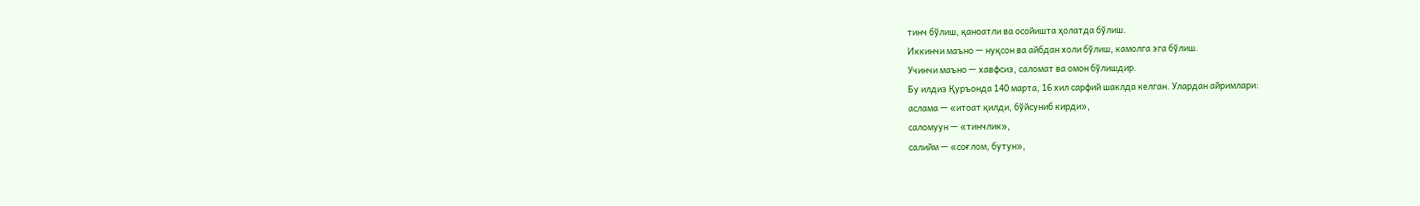тинч бўлиш, қаноатли ва осойишта ҳолатда бўлиш.
Иккинчи маъно — нуқсон ва айбдан холи бўлиш, камолга эга бўлиш.
Учинчи маъно — хавфсиз, саломат ва омон бўлишдир.
Бу илдиз Қуръонда 140 марта, 16 хил сарфий шаклда келган. Улардан айримлари:
аслама — «итоат қилди, бўйсуниб кирди»,
саломуун — «тинчлик»,
салийм — «соғлом, бутун»,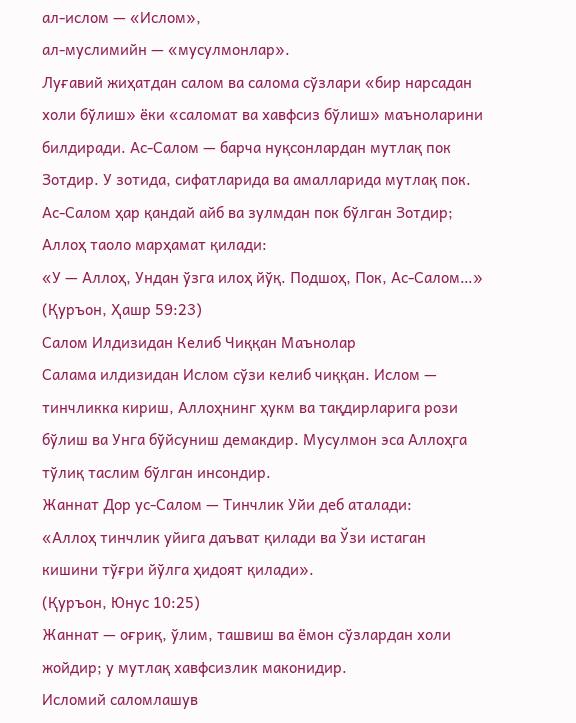ал-ислом — «Ислом»,
ал-муслимийн — «мусулмонлар».
Луғавий жиҳатдан салом ва салома сўзлари «бир нарсадан холи бўлиш» ёки «саломат ва хавфсиз бўлиш» маъноларини билдиради. Ас-Салом — барча нуқсонлардан мутлақ пок Зотдир. У зотида, сифатларида ва амалларида мутлақ пок. Ас-Салом ҳар қандай айб ва зулмдан пок бўлган Зотдир;
Аллоҳ таоло марҳамат қилади:
«У — Аллоҳ, Ундан ўзга илоҳ йўқ. Подшоҳ, Пок, Ас-Салом…»
(Қуръон, Ҳашр 59:23)
Салом Илдизидан Келиб Чиққан Маънолар
Салама илдизидан Ислом сўзи келиб чиққан. Ислом — тинчликка кириш, Аллоҳнинг ҳукм ва тақдирларига рози бўлиш ва Унга бўйсуниш демакдир. Мусулмон эса Аллоҳга тўлиқ таслим бўлган инсондир.
Жаннат Дор ус-Салом — Тинчлик Уйи деб аталади:
«Аллоҳ тинчлик уйига даъват қилади ва Ўзи истаган кишини тўғри йўлга ҳидоят қилади».
(Қуръон, Юнус 10:25)
Жаннат — оғриқ, ўлим, ташвиш ва ёмон сўзлардан холи жойдир; у мутлақ хавфсизлик маконидир.
Исломий саломлашув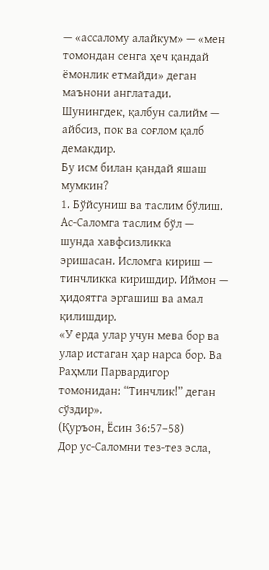— «ассалому алайкум» — «мен томондан сенга ҳеч қандай ёмонлик етмайди» деган маънони англатади. Шунингдек, қалбун салийм — айбсиз, пок ва соғлом қалб демакдир.
Бу исм билан қандай яшаш мумкин?
1. Бўйсуниш ва таслим бўлиш.
Ас-Саломга таслим бўл — шунда хавфсизликка эришасан. Исломга кириш — тинчликка киришдир. Иймон — ҳидоятга эргашиш ва амал қилишдир.
«У ерда улар учун мева бор ва улар истаган ҳар нарса бор. Ва Раҳмли Парвардигор томонидан: “Тинчлик!” деган сўздир».
(Қуръон, Ёсин 36:57–58)
Дор ус-Саломни тез-тез эсла,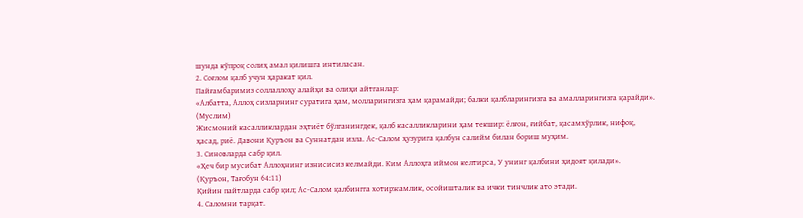шунда кўпроқ солиҳ амал қилишга интиласан.
2. Соғлом қалб учун ҳаракат қил.
Пайғамбаримиз соллаллоҳу алайҳи ва олиҳи айтганлар:
«Албатта, Аллоҳ сизларнинг суратига ҳам, молларингизга ҳам қарамайди; балки қалбларингизга ва амалларингизга қарайди».
(Муслим)
Жисмоний касалликлардан эҳтиёт бўлганингдек, қалб касалликларини ҳам текшир: ёлғон, ғийбат, қасамхўрлик, нифоқ, ҳасад, риё. Давони Қуръон ва Суннатдан изла. Ас-Салом ҳузурига қалбун салийм билан бориш муҳим.
3. Синовларда сабр қил.
«Ҳеч бир мусибат Аллоҳнинг изнисисиз келмайди. Ким Аллоҳга иймон келтирса, У унинг қалбини ҳидоят қилади».
(Қуръон, Тағобун 64:11)
Қийин пайтларда сабр қил; Ас-Салом қалбингга хотиржамлик, осойишталик ва ички тинчлик ато этади.
4. Саломни тарқат.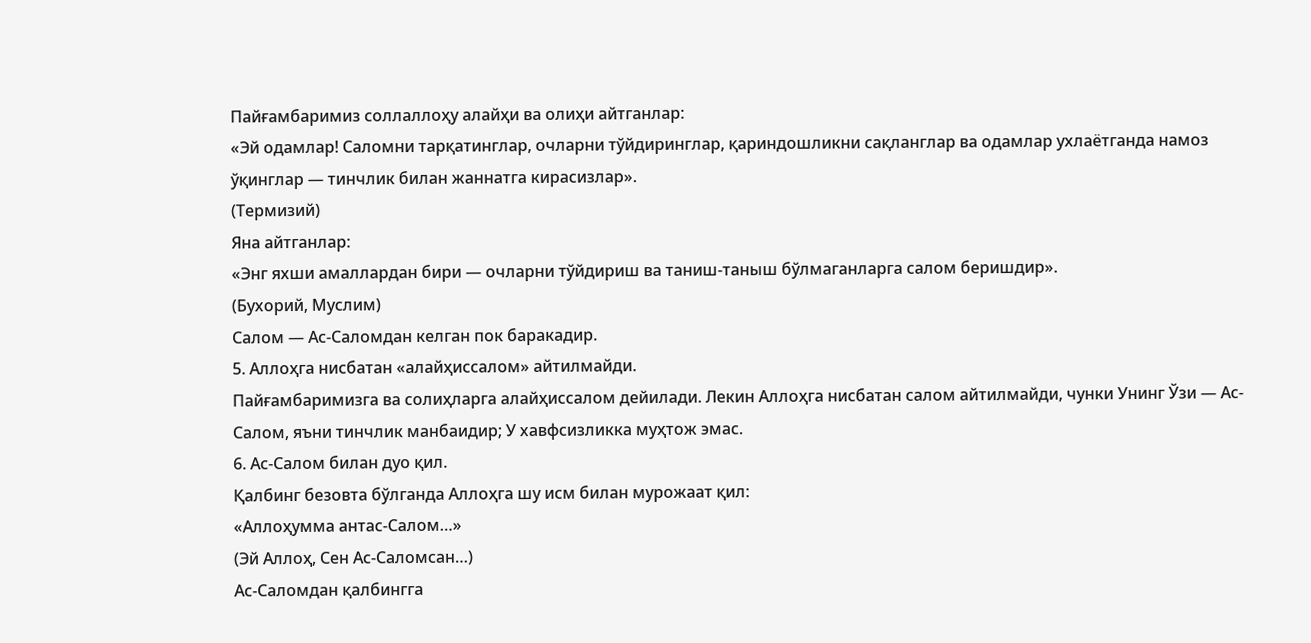Пайғамбаримиз соллаллоҳу алайҳи ва олиҳи айтганлар:
«Эй одамлар! Саломни тарқатинглар, очларни тўйдиринглар, қариндошликни сақланглар ва одамлар ухлаётганда намоз ўқинглар — тинчлик билан жаннатга кирасизлар».
(Термизий)
Яна айтганлар:
«Энг яхши амаллардан бири — очларни тўйдириш ва таниш-таныш бўлмаганларга салом беришдир».
(Бухорий, Муслим)
Салом — Ас-Саломдан келган пок баракадир.
5. Аллоҳга нисбатан «алайҳиссалом» айтилмайди.
Пайғамбаримизга ва солиҳларга алайҳиссалом дейилади. Лекин Аллоҳга нисбатан салом айтилмайди, чунки Унинг Ўзи — Ас-Салом, яъни тинчлик манбаидир; У хавфсизликка муҳтож эмас.
6. Ас-Салом билан дуо қил.
Қалбинг безовта бўлганда Аллоҳга шу исм билан мурожаат қил:
«Аллоҳумма антас-Салом…»
(Эй Аллоҳ, Сен Ас-Саломсан…)
Ас-Саломдан қалбингга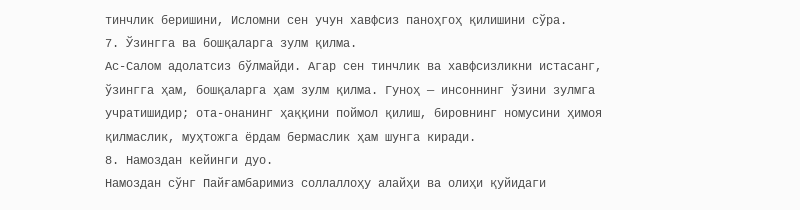тинчлик беришини, Исломни сен учун хавфсиз паноҳгоҳ қилишини сўра.
7. Ўзингга ва бошқаларга зулм қилма.
Ас-Салом адолатсиз бўлмайди. Агар сен тинчлик ва хавфсизликни истасанг, ўзингга ҳам, бошқаларга ҳам зулм қилма. Гуноҳ — инсоннинг ўзини зулмга учратишидир; ота-онанинг ҳаққини поймол қилиш, бировнинг номусини ҳимоя қилмаслик, муҳтожга ёрдам бермаслик ҳам шунга киради.
8. Намоздан кейинги дуо.
Намоздан сўнг Пайғамбаримиз соллаллоҳу алайҳи ва олиҳи қуйидаги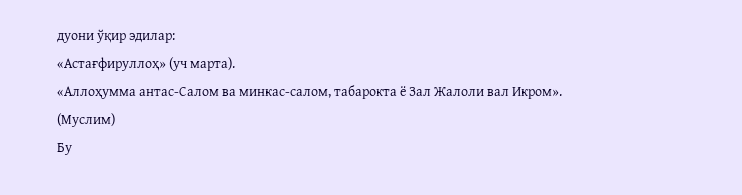дуони ўқир эдилар:
«Астағфируллоҳ» (уч марта).
«Аллоҳумма антас-Салом ва минкас-салом, табарокта ё Зал Жалоли вал Икром».
(Муслим)
Бу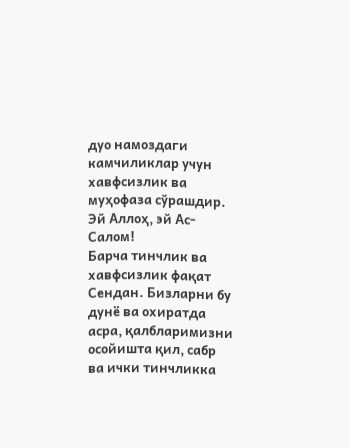дуо намоздаги камчиликлар учун хавфсизлик ва муҳофаза сўрашдир.
Эй Аллоҳ, эй Ас-Салом!
Барча тинчлик ва хавфсизлик фақат Сендан. Бизларни бу дунё ва охиратда асра, қалбларимизни осойишта қил, сабр ва ички тинчликка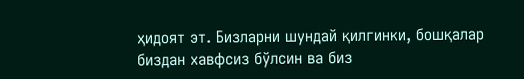ҳидоят эт. Бизларни шундай қилгинки, бошқалар биздан хавфсиз бўлсин ва биз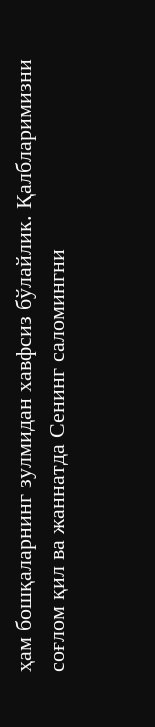ҳам бошқаларнинг зулмидан хавфсиз бўлайлик. Қалбларимизни соғлом қил ва жаннатда Сенинг саломингни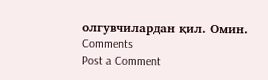олгувчилардан қил. Омин.
Comments
Post a Comment